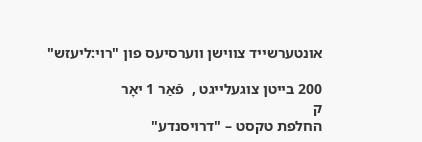אונטערשייד צווישן ווערסיעס פון "רוי:ליעזש"

200 בייטן צוגעלייגט ,  פֿאַר 1 יאָר
ק
החלפת טקסט – "דרויסנדע"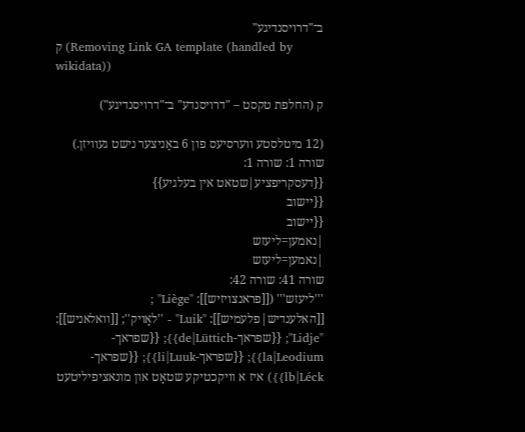ב־"דרויסנדיגע"
ק (Removing Link GA template (handled by wikidata))

ק (החלפת טקסט – "דרויסנדע" ב־"דרויסנדיגע")

(12 מיטלסטע ווערסיעס פון 6 באַניצער נישט געוויזן.)
שורה 1: שורה 1:
{{דעסקריפציע|שטאט אין בעלגיע}}
{{יישוב
{{יישוב
|נאמען=ליעזש
|נאמען=ליעזש
שורה 41: שורה 42:
'''ליעזש''' ([[פראנצויזיש]]: ''Liège'' ; [[האלענדיש|פלעמיש]]: ''Luik'' - ''לאָויק''; [[וואלאניש]]: ''Lidje''; {{שפראך-de|Lüttich}}; {{שפראך-la|Leodium}}; {{שפראך-li|Luuk}}; {{שפראך-lb|Léck}}) איז א וויקכטיקע שטאָט און מונאציפיליטעט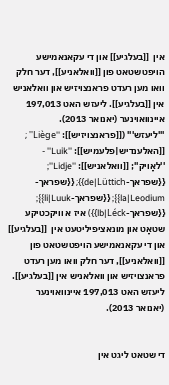אין  [[בעלגיע]] און די עקאנאמישע הויפטשטאט פון [[וואלאניע]], דער חלק וואו מען רעדט פראנצויזיש און וואלאניש אין [[בעלגיע]]. ליעזש האט 197,013 איינוואוינער (יאנואר 2013).
'''ליעזש''' ([[פראנצויזיש]]: ''Liège'' ; [[האלענדיש|פלעמיש]]: ''Luik'' - ''לאָויק''; [[וואלאניש]]: ''Lidje''; {{שפראך-de|Lüttich}}; {{שפראך-la|Leodium}}; {{שפראך-li|Luuk}}; {{שפראך-lb|Léck}}) איז א וויקכטיקע שטאָט און מונאציפיליטעט אין  [[בעלגיע]] און די עקאנאמישע הויפטשטאט פון [[וואלאניע]], דער חלק וואו מען רעדט פראנצויזיש און וואלאניש אין [[בעלגיע]]. ליעזש האט 197,013 איינוואוינער (יאנואר 2013).


די שטאט ליגט אין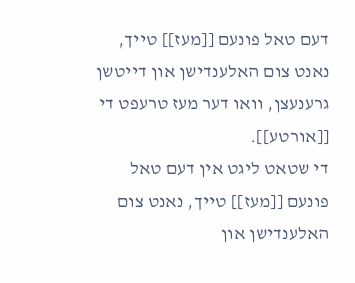דעם טאל פונעם [[מעז]] טייך, נאנט צום האלענדישן און דייטשן גרענעצן, וואו דער מעז טרעפט די [[אורטע]].
די שטאט ליגט אין דעם טאל פונעם [[מעז]] טייך, נאנט צום האלענדישן און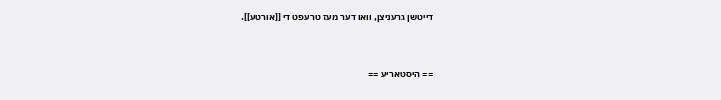דייטשן גרעניצן, וואו דער מעז טרעפט די [[אורטע]].


== היסטאריע ==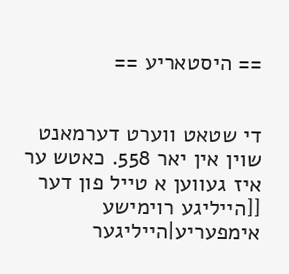== היסטאריע ==


די שטאט ווערט דערמאנט שוין אין יאר 558. כאטש ער איז געווען א טייל פון דער [[הייליגע רוימישע אימפעריע|הייליגער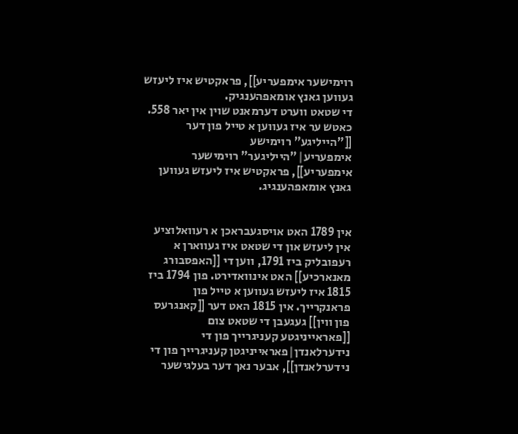רוימישער אימפעריע]], פראקטיש איז ליעזש געווען גאנץ אומאפהענגיק.
די שטאט ווערט דערמאנט שוין אין יאר 558. כאטש ער איז געווען א טייל פון דער [["הייליגע" רוימישע אימפעריע|"הייליגער" רוימישער אימפעריע]], פראקטיש איז ליעזש געווען גאנץ אומאפהענגיג.


אין 1789 האט אויסגעבראכן א רעוואלוציע אין ליעזש און די שטאט איז געווארן א רעפובליק ביז 1791, ווען די [[האפסבורג מאנארכיע]] האט אינוואדירט. פון 1794 ביז 1815 איז ליעזש געווען א טייל פון פראנקרייך. אין 1815 האט דער [[קאנגרעס פון ווין]] געגעבן די שטאט צום [[פאראייניגטע קעניגרייך פון די נידערלאנדן|פאראייניגטן קעניגרייך פון די נידערלאנדן]], אבער נאך דער בעלגישער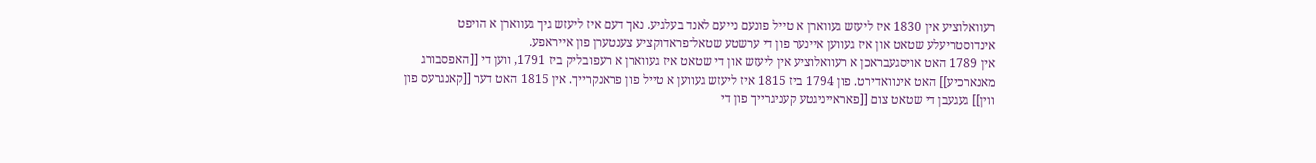רעוואלוציע אין 1830 איז ליעזש געווארן א טייל פונעם נייעם לאנד בעלגיע. נאך דעם איז ליעזש גיך געווארן א הויפט אינדוסטריעלע שטאט און איז געווען איינער פון די ערשטע שטאל־פראדוקציע צענטערן פון אייראפע.
אין 1789 האט אויסגעבראכן א רעוואלוציע אין ליעזש און די שטאט איז געווארן א רעפובליק ביז 1791, ווען די [[האפסבורג מאנארכיע]] האט אינוואדירט. פון 1794 ביז 1815 איז ליעזש געווען א טייל פון פראנקרייך. אין 1815 האט דער [[קאנגרעס פון ווין]] געגעבן די שטאט צום [[פאראייניגטע קעניגרייך פון די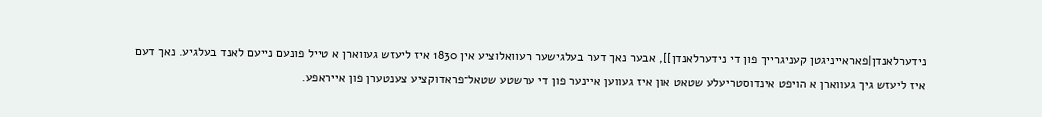נידערלאנדן|פאראייניגטן קעניגרייך פון די נידערלאנדן]], אבער נאך דער בעלגישער רעוואלוציע אין 1830 איז ליעזש געווארן א טייל פונעם נייעם לאנד בעלגיע. נאך דעם איז ליעזש גיך געווארן א הויפט אינדוסטריעלע שטאט און איז געווען איינער פון די ערשטע שטאל־פראדוקציע צענטערן פון אייראפע.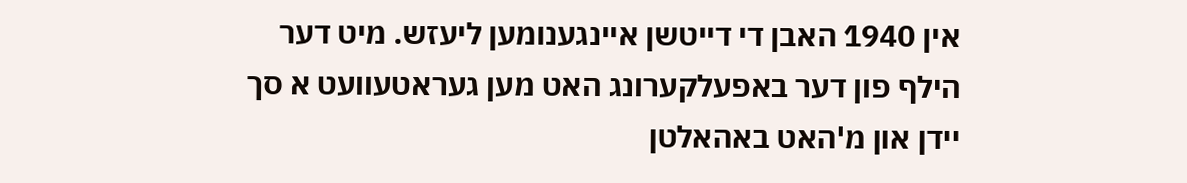אין 1940 האבן די דייטשן איינגענומען ליעזש. מיט דער הילף פון דער באפעלקערונג האט מען געראטעוועט א סך יידן און מ'האט באהאלטן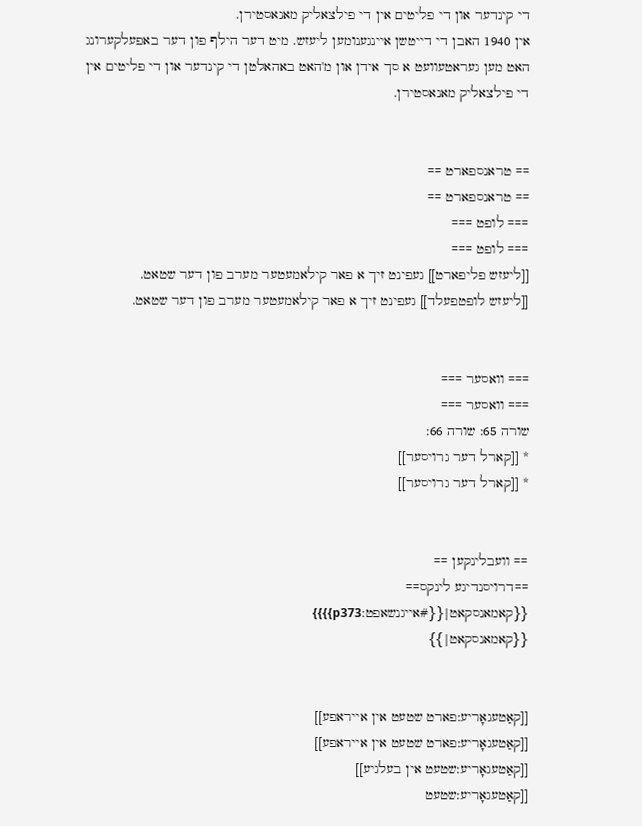די קינדער און די פליטים אין די פילצאליק מאנאסטירן.
אין 1940 האבן די דייטשן איינגענומען ליעזש. מיט דער הילף פון דער באפעלקערונג האט מען געראטעוועט א סך אידן און מ'האט באהאלטן די קינדער און די פליטים אין די פילצאליק מאנאסטירן.


== טראנספארט ==
== טראנספארט ==
=== לופט ===
=== לופט ===
[[ליעזש פליפארט]] געפינט זיך א פאר קילאמעטער מערב פון דער שטאט.
[[ליעזש לופטפעלד]] געפינט זיך א פאר קילאמעטער מערב פון דער שטאט.


=== וואסער ===
=== וואסער ===
שורה 65: שורה 66:
* [[קארל דער גרויסער]]
* [[קארל דער גרויסער]]


== וועבלינקען ==
==דרויסנדיגע לינקס==
{{קאמאנסקאט|{{#אייגנשאפט:p373}}}}
{{קאמאנסקאט|}}


[[קאַטעגאָריע:פארט שטעט אין אייראפע]]
[[קאַטעגאָריע:פארט שטעט אין אייראפע]]
[[קאַטעגאָריע:שטעט אין בעלגיע]]
[[קאַטעגאָריע:שטעט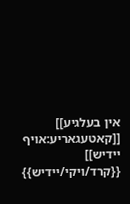אין בעלגיע]]
[[קאטעגאריע:אויף יידיש]]
{{קרד/ויקי/יידיש}}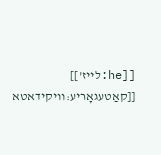[[he:לייז']]
[[קאַטעגאָריע:וויקידאטא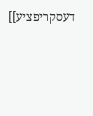דעסקריפציע]]